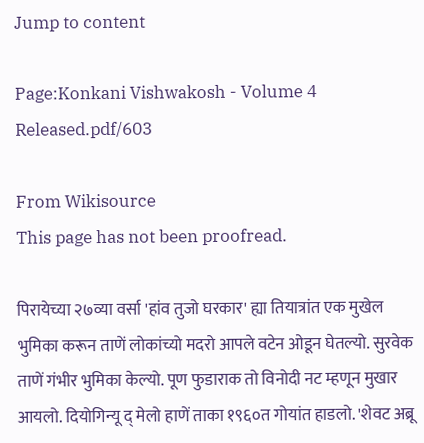Jump to content

Page:Konkani Vishwakosh - Volume 4 Released.pdf/603

From Wikisource
This page has not been proofread.

पिरायेच्या २७व्या वर्सा 'हांव तुजो घरकार' ह्या तियात्रांत एक मुखेल भुमिका करून ताणें लोकांच्यो मदरो आपले वटेन ओडून घेतल्यो. सुरवेक ताणें गंभीर भुमिका केल्यो. पूण फुडाराक तो विनोदी नट म्हणून मुखार आयलो. दियोगिन्यू द् मेलो हाणें ताका १९६०त गोयांत हाडलो. 'शेवट अब्रू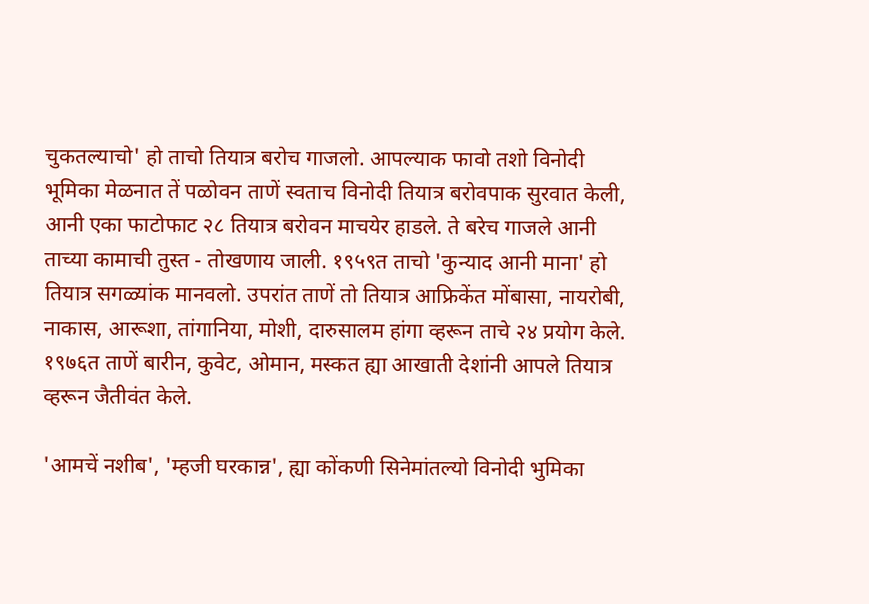चुकतल्याचो' हो ताचो तियात्र बरोच गाजलो. आपल्याक फावो तशो विनोदी भूमिका मेळनात तें पळोवन ताणें स्वताच विनोदी तियात्र बरोवपाक सुरवात केली, आनी एका फाटोफाट २८ तियात्र बरोवन माचयेर हाडले. ते बरेच गाजले आनी ताच्या कामाची तुस्त - तोखणाय जाली. १९५९त ताचो 'कुन्याद आनी माना' हो तियात्र सगळ्यांक मानवलो. उपरांत ताणें तो तियात्र आफ्रिकेंत मोंबासा, नायरोबी, नाकास, आरूशा, तांगानिया, मोशी, दारुसालम हांगा व्हरून ताचे २४ प्रयोग केले. १९७६त ताणें बारीन, कुवेट, ओमान, मस्कत ह्या आखाती देशांनी आपले तियात्र व्हरून जैतीवंत केले.

'आमचें नशीब', 'म्हजी घरकान्न', ह्या कोंकणी सिनेमांतल्यो विनोदी भुमिका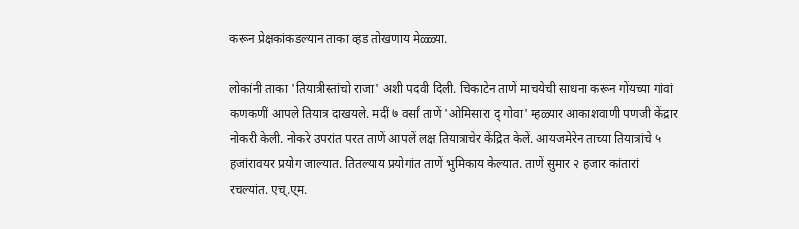करून प्रेक्षकांकडल्यान ताका व्हड तोखणाय मेळ्ळ्या.

लोकांनी ताका 'तियात्रीस्तांचो राजा' अशी पदवी दिली. चिकाटेन ताणें माचयेची साधना करून गोंयच्या गांवां कणकणीं आपले तियात्र दाखयले. मदीं ७ वर्सां ताणें 'ओमिसारा द् गोवा' म्हळ्यार आकाशवाणी पणजी केंद्रार नोकरी केली. नोकरे उपरांत परत ताणें आपलें लक्ष तियात्राचेर केंद्रित केलें. आयजमेरेन ताच्या तियात्रांचे ५ हजांरावयर प्रयोग जाल्यात. तितल्याय प्रयोगांत ताणें भुमिकाय केल्यात. ताणें सुमार २ हजार कांतारां रचल्यांत. एच्.ए्म.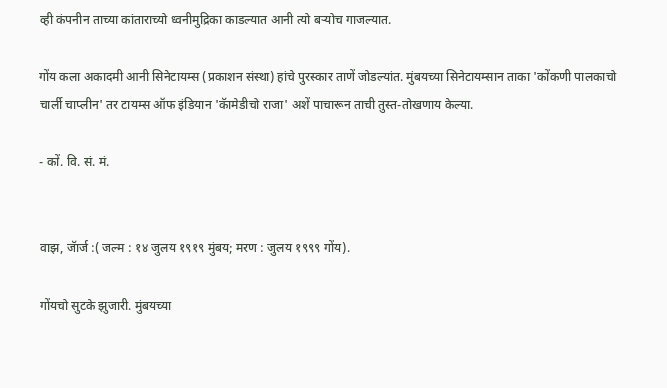व्ही कंपनीन ताच्या कांताराच्यो ध्वनीमुद्रिका काडल्यात आनी त्यो बऱ्योच गाजल्यात.

गोंय कला अकादमी आनी सिनेटायम्स (प्रकाशन संस्था) हांचे पुरस्कार ताणें जोडल्यांत. मुंबयच्या सिनेटायम्सान ताका 'कोंकणी पालकाचो चार्ली चाप्लीन' तर टायम्स ऑफ इंडियान 'कॅामेडीचो राजा' अशें पाचारून ताची तुस्त-तोखणाय केल्या.

- कों. वि. सं. मं.


वाझ, जॅार्ज :( जल्म : १४ जुलय १९१९ मुंबय; मरण : जुलय १९९९ गोंय).

गोंयचो सुटके झुजारी. मुंबयच्या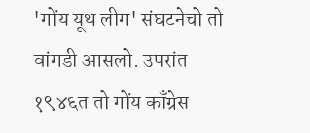'गोंय यूथ लीग' संघटनेचो तो वांगडी आसलो. उपरांत १९४६त तो गोंय काँग्रेस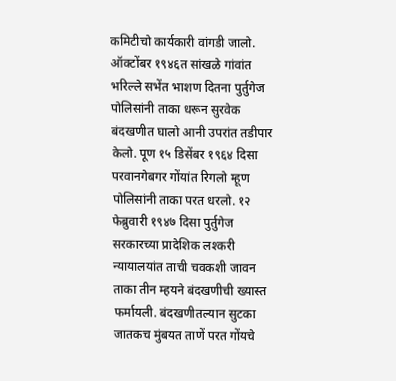कमिटीचो कार्यकारी वांगडी जालो. ऑक्टोंबर १९४६त सांखळे गांवांत भरिल्ले सभेंत भाशण दितना पुर्तुगेज पोलिसांनी ताका धरून सुरवेक बंदखणीत घालो आनी उपरांत तडीपार केलो. पूण १५ डिसेंबर १९६४ दिसा परवानगेबगर गोंयांत रिगलो म्हूण पोलिसांनी ताका परत धरलो. १२ फेब्रुवारी १९४७ दिसा पुर्तुगेज सरकारच्या प्रादेशिक लश्करी न्यायालयांत ताची चवकशी जावन ताका तीन म्हयने बंदखणीची ख्यास्त फर्मायली. बंदखणीतल्यान सुटका जातकच मुंबयत ताणें परत गोंयचे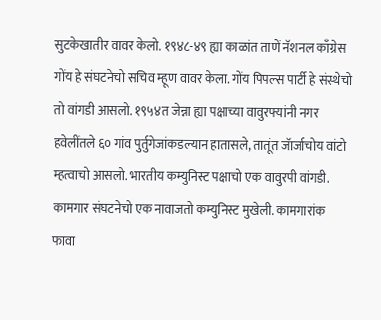सुटकेखातीर वावर केलो. १९४८-४९ ह्या काळांत ताणें नॅशनल काँग्रेस गोंय हे संघटनेचो सचिव म्हूण वावर केला. गोंय पिपल्स पार्टी हे संस्थेचो तो वांगडी आसलो. १९५४त जेन्ना ह्या पक्षाच्या वावुरफ्यांनी नगर हवेलींतले ६० गांव पुर्तुगेजांकडल्यान हातासले, तातूंत जॅार्जाचोय वांटो म्हत्वाचो आसलो. भारतीय कम्युनिस्ट पक्षाचो एक वावुरपी वांगडी. कामगार संघटनेचो एक नावाजतो कम्युनिस्ट मुखेली. कामगारांक फावा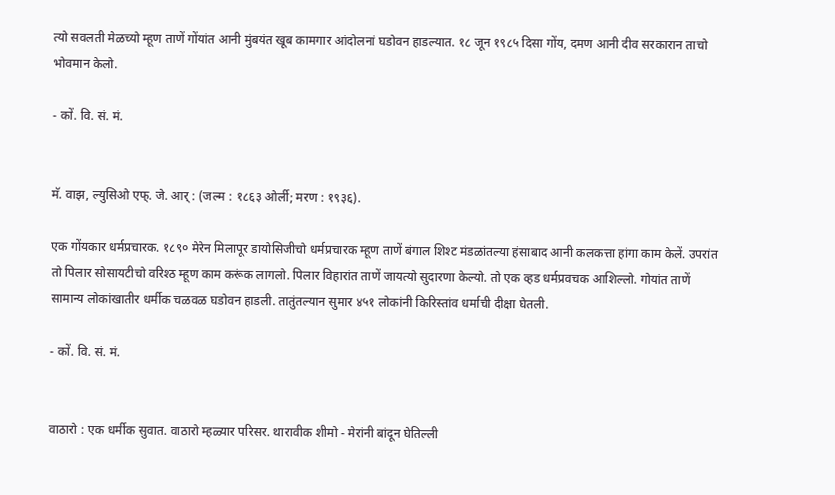त्यो सवलती मेळच्यो म्हूण ताणें गोंयांत आनी मुंबयंत खूब कामगार आंदोलनां घडोवन हाडल्यात. १८ जून १९८५ दिसा गोंय, दमण आनी दीव सरकारान ताचो भोवमान केलो.

- कों. वि. सं. मं.


मॅ. वाझ, ल्युसिओ एफ्. जे. आर् : (जल्म : १८६३ ओर्ली; मरण : १९३६).

एक गोंयकार धर्मप्रचारक. १८९० मेरेन मिलापूर डायोसिजीचो धर्मप्रचारक म्हूण ताणें बंगाल शिश्ट मंडळांतल्या हंसाबाद आनी कलकत्ता हांगा काम केलें. उपरांत तो पिलार सोसायटीचो वरिश्ठ म्हूण काम करूंक लागलो. पिलार विहारांत ताणें जायत्यो सुदारणा केल्यो. तो एक व्हड धर्मप्रवचक आशिल्लो. गोयांत ताणें सामान्य लोकांखातीर धर्मीक चळवळ घडोवन हाडली. तातुंतल्यान सुमार ४५१ लोकांनी किरिस्तांव धर्माची दीक्षा घेतली.

- कों. वि. सं. मं.


वाठारो : एक धर्मीक सुवात. वाठारो म्हळ्यार परिसर. थारावीक शीमो - मेरांनी बांदून घेतिल्ली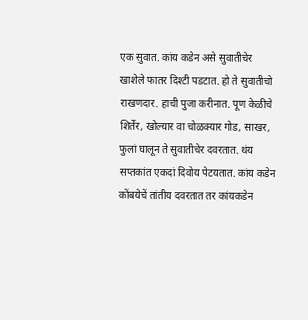एक सुवात. कांय कडेन असे सुवातीचेर खाशेले फातर दिश्टी पडटात. हो ते सुवातीचो राखणदार. हाची पुजा करीनात. पूण केळीचे शिर्तेर, खोल्यार वा चोळक्यार गोड, साखर, फुलां घालून ते सुवातीचेर दवरतात. थंय सप्तकांत एकदां दिवोय पेटयतात. कांय कडेन कोंबयेचें तांतीय दवरतात तर कांयकडेन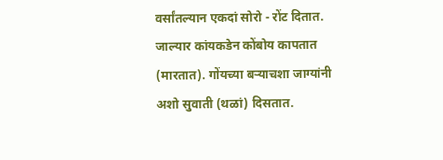वर्सांतल्यान एकदां सोरो - रोंट दितात. जाल्यार कांयकडेन कोंबोय कापतात (मारतात). गोंयच्या बऱ्याचशा जाग्यांनी अशो सुवाती (थळां) दिसतात.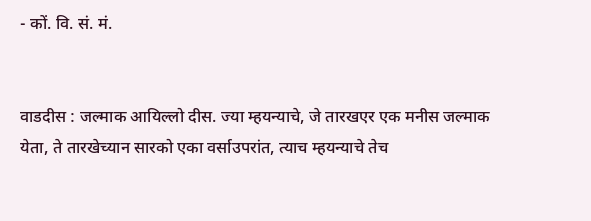- कों. वि. सं. मं.


वाडदीस : जल्माक आयिल्लो दीस. ज्या म्हयन्याचे, जे तारखएर एक मनीस जल्माक येता, ते तारखेच्यान सारको एका वर्साउपरांत, त्याच म्हयन्याचे तेच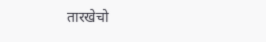तारखेचो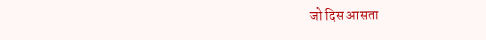जो दिस आसता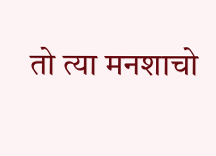तो त्या मनशाचो